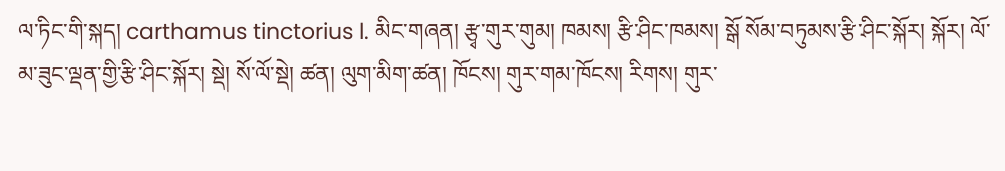ལ་ཏིང་གི་སྐད། carthamus tinctorius l. མིང་གཞན། རྩྭ་གུར་གུམ། ཁམས། རྩི་ཤིང་ཁམས། སྒོ སོམ་བཏུམས་རྩི་ཤིང་སྐོར། སྐོར། ལོ་མ་ཟུང་ལྡན་གྱི་རྩི་ཤིང་སྐོར། སྡེ། སོ་ལོ་སྡེ། ཚན། ལུག་མིག་ཚན། ཁོངས། གུར་གམ་ཁོངས། རིགས། གུར་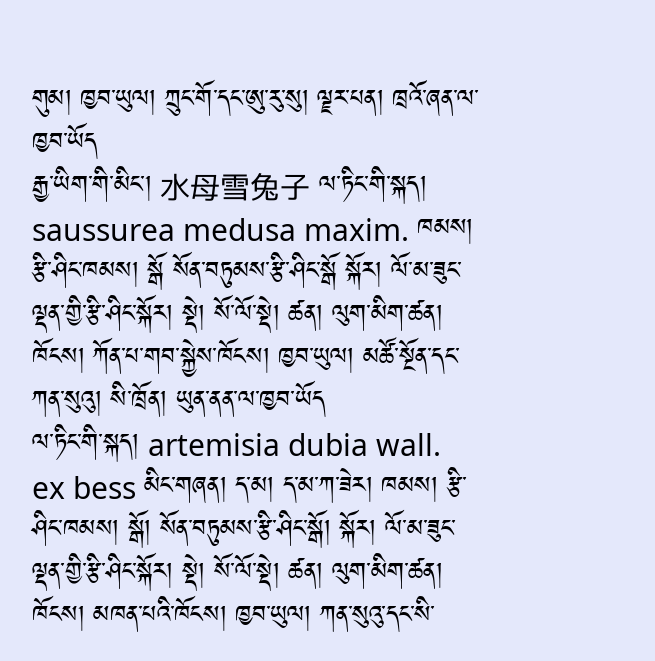གུམ། ཁྱབ་ཡུལ། ཀྲུང་གོ་དང་ཨུ་རུ་སུ། ལྗར་པན། ཁྲའོ་ཞན་ལ་ཁྱབ་ཡོད
རྒྱ་ཡིག་གི་མིང་། 水母雪兔子 ལ་ཏིང་གི་སྐད། saussurea medusa maxim. ཁམས། རྩི་ཤིང་ཁམས། སྒོ སོན་བཏུམས་རྩི་ཤིང་སྒོ སྐོར། ལོ་མ་ཟུང་ལྡན་གྱི་རྩི་ཤིང་སྐོར། སྡེ། སོ་ལོ་སྡེ། ཚན། ལུག་མིག་ཚན། ཁོངས། ཀོན་པ་གབ་སྐྱེས་ཁོངས། ཁྱབ་ཡུལ། མཚོ་སྔོན་དང་ཀན་སུའུ། སི་ཁྲོན། ཡུན་ནན་ལ་ཁྱབ་ཡོད
ལ་ཏིང་གི་སྐད། artemisia dubia wall. ex bess མིང་གཞན། ད་མ། ད་མ་ཀ་ཟེར། ཁམས། རྩི་ཤིང་ཁམས། སྒོ། སོན་བཏུམས་རྩི་ཤིང་སྒོ། སྐོར། ལོ་མ་ཟུང་ལྡན་གྱི་རྩི་ཤིང་སྐོར། སྡེ། སོ་ལོ་སྡེ། ཚན། ལུག་མིག་ཚན། ཁོངས། མཁན་པའི་ཁོངས། ཁྱབ་ཡུལ། ཀན་སུའུ་དང་སི་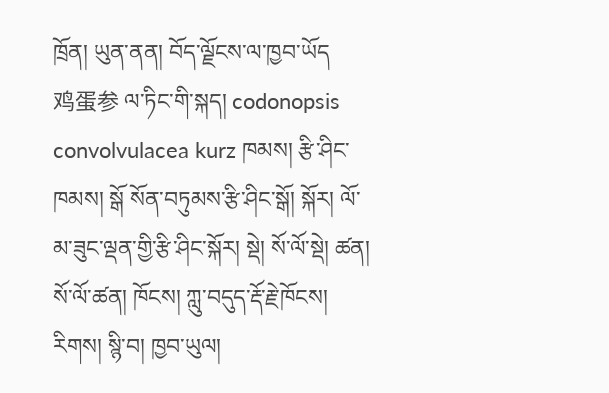ཁྲོན། ཡུན་ནན། བོད་ལྗོངས་ལ་ཁྱབ་ཡོད
鸡蛋参 ལ་ཏིང་གི་སྐད། codonopsis convolvulacea kurz ཁམས། རྩི་ཤིང་ཁམས། སྒོ སོན་བཏུམས་རྩི་ཤིང་སྒོ། སྐོར། ལོ་མ་ཟུང་ལྡན་གྱི་རྩི་ཤིང་སྐོར། སྡེ། སོ་ལོ་སྡེ། ཚན། སོ་ལོ་ཚན། ཁོངས། ཀླུ་བདུད་རྡོ་རྗེ་ཁོངས། རིགས། སྙི་བ། ཁྱབ་ཡུལ།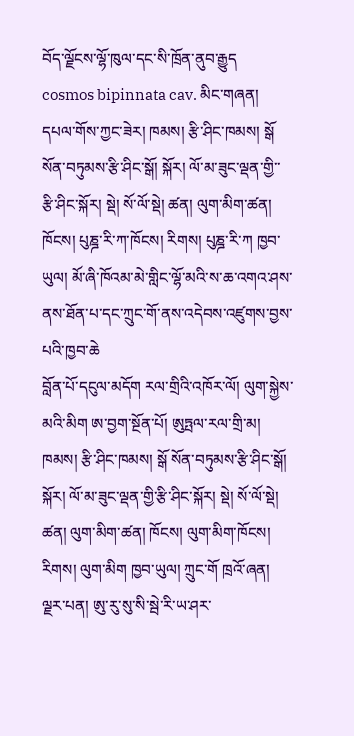བོད་ལྗོངས་ལྷོ་ཁུལ་དང་སི་ཁྲོན་ནུབ་རྒྱུད
cosmos bipinnata cav. མིང་གཞན། དཔལ་གོས་ཀྱང་ཟེར། ཁམས། རྩི་ཤིང་ཁམས། སྒོ སོན་བཏུམས་རྩི་ཤིང་སྒོ། སྐོར། ལོ་མ་ཟུང་ལྡན་གྱི་་རྩི་ཤིང་སྐོར། སྡེ། སོ་ལོ་སྡེ། ཚན། ལུག་མིག་ཚན། ཁོངས། པུཎྜ་རི་ཀ་ཁོངས། རིགས། པུཎྜ་རི་ཀ ཁྱབ་ཡུལ། མོ་ཞི་ཁོའམ་མེ་གླིང་ལྷོ་མའི་ས་ཆ་འགའ་ཤས་ནས་ཐོན་པ་དང་ཀྲུང་གོ་ནས་འདེབས་འཛུགས་བྱས་པའི་ཁྱབ་ཆེ
བློན་པོ་དངུལ་མདོག རལ་གྲིའི་འཁོར་ལོ། ལུག་སྐྱེས་མའི་མིག ཨ་བྱག་སྔོན་པོ། ཨུཏྤལ་རལ་གྲི་མ། ཁམས། རྩི་ཤིང་ཁམས། སྒོ སོན་བཏུམས་རྩི་ཤིང་སྒོ། སྐོར། ལོ་མ་ཟུང་ལྡན་གྱི་རྩི་ཤིང་སྐོར། སྡེ། སོ་ལོ་སྡེ། ཚན། ལུག་མིག་ཚན། ཁོངས། ལུག་མིག་ཁོངས། རིགས། ལུག་མིག ཁྱབ་ཡུལ། ཀྲུང་གོ ཁྲའོ་ཞན། ལྗར་པན། ཨུ་རུ་སུ་སི་སྦེ་རི་ཡ་ཤར་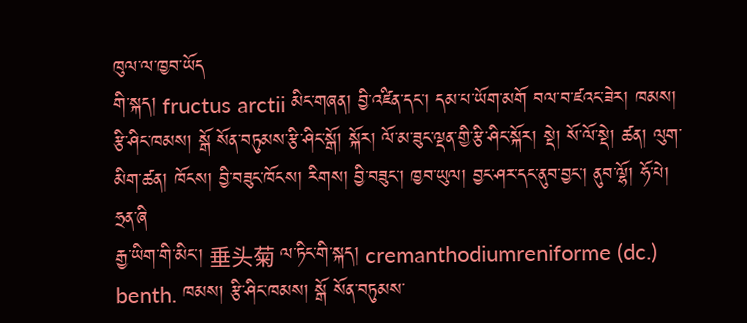ཁུལ་ལ་ཁྱབ་ཡོད
གི་སྐད། fructus arctii མིང་གཞན། བྱི་འཛིན་དང་། དམ་པ་ཡོག་མགོ བལ་བ་ཛའང་ཟེར། ཁམས། རྩི་ཤིང་ཁམས། སྒོ སོན་བཏུམས་རྩི་ཤིང་སྒོ། སྐོར། ལོ་མ་ཟུང་ལྡན་གྱི་རྩི་ཤིང་སྐོར། སྡེ། སོ་ལོ་སྡེ། ཚན། ལུག་མིག་ཚན། ཁོངས། བྱི་བཟུང་ཁོངས། རིགས། བྱི་བཟུང་། ཁྱབ་ཡུལ། བྱང་ཤར་དང་ནུབ་བྱང་། ནུབ་ལྷོ། ཧོ་པེ། ཧྲན་ཞི
རྒྱ་ཡིག་གི་མིང་། 垂头菊 ལ་ཏིང་གི་སྐད། cremanthodiumreniforme (dc.) benth. ཁམས། རྩི་ཤིང་ཁམས། སྒོ སོན་བཏུམས་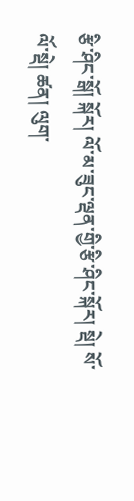རྩི་ཤིང་སྒོ། སྐོར། ལོ་མ་ཟུང་ལྡན་གྱི་རྩི་ཤིང་སྐོར། སྡེ། སོ་ལོ་སྡེ། ཚན། ལུག་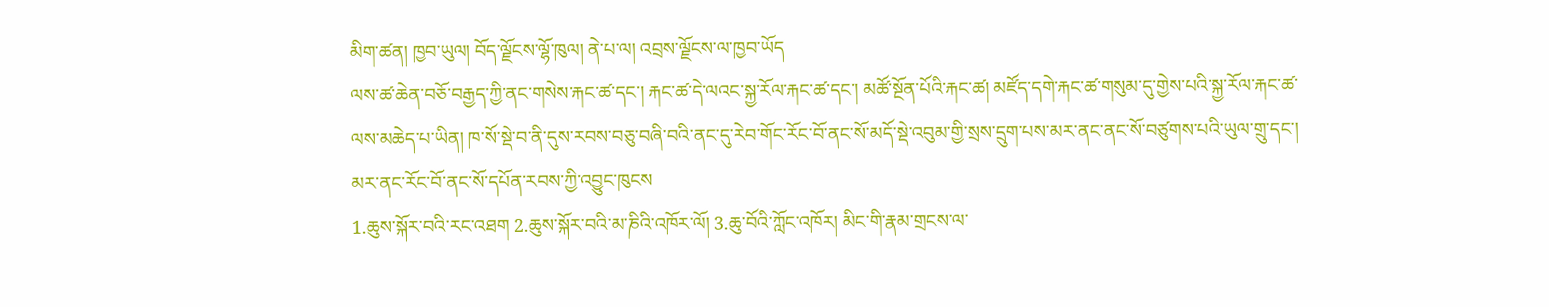མིག་ཚན། ཁྱབ་ཡུལ། བོད་ལྗོངས་ལྷོ་ཁུལ། ནེ་པ་ལ། འབྲས་ལྗོངས་ལ་ཁྱབ་ཡོད
ལས་ཚ་ཆེན་བཅོ་བརྒྱད་ཀྱི་ནང་གསེས་རྐང་ཚ་དང་། རྐང་ཚ་དེ་ལའང་སྐྱ་རོལ་རྐང་ཚ་དང་། མཚོ་སྔོན་པོའི་རྐང་ཚ། མཛོད་དགེ་རྐང་ཚ་གསུམ་དུ་གྱེས་པའི་སྐྱ་རོལ་རྐང་ཚ་ལས་མཆེད་པ་ཡིན། ཁ་སོ་སྡེ་བ་ནི་དུས་རབས་བཅུ་བཞི་བའི་ནང་དུ་རེབ་གོང་རོང་བོ་ནང་སོ་མདོ་སྡེ་འབུམ་གྱི་སྲས་དྲུག་པས་མར་ནང་ནང་སོ་བཙུགས་པའི་ཡུལ་གྲུ་དང་། མར་ནང་རོང་བོ་ནང་སོ་དཔོན་རབས་ཀྱི་འབྱུང་ཁུངས
1.ཆུས་སྐོར་བའི་རང་འཐག 2.ཆུས་སྐོར་བའི་མ་ཎིའི་འཁོར་ལོ། 3.ཆུ་བོའི་ཀློང་འཁོར། མིང་གི་རྣམ་གྲངས་ལ་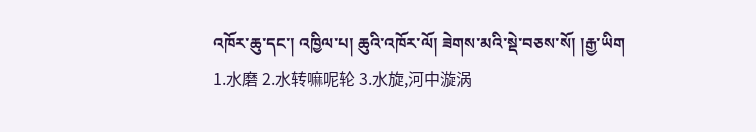འཁོར་ཆུ་དང་། འཁྱིལ་པ། ཆུའི་འཁོར་ལོ། ཟེགས་མའི་སྡེ་བཅས་སོ། །རྒྱ་ཡིག 1.水磨 2.水转嘛呢轮 3.水旋,河中漩涡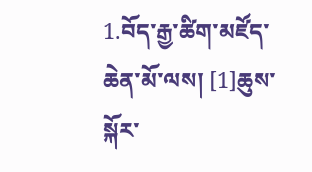1.བོད་རྒྱ་ཚིག་མཛོད་ཆེན་མོ་ལས། [1]ཆུས་སྐོར་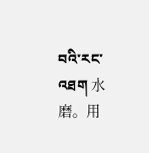བའི་རང་འཐག 水磨。用